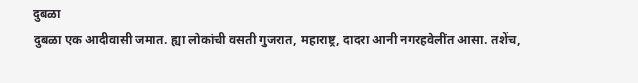दुबळा
दुबळा एक आदीवासी जमात. ह्या लोकांची वसती गुजरात, महाराष्ट्र, दादरा आनी नगरहवेलींत आसा. तशेंच,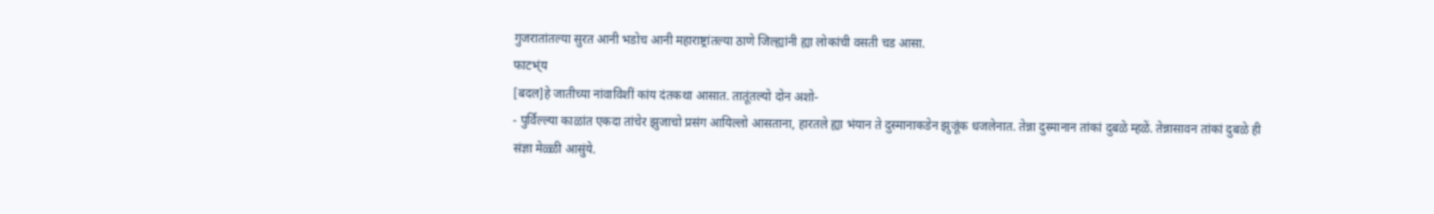गुजरातांतल्या सुरत आनी भडोच आनी महाराष्ट्रांतल्या ठाणे जिल्ह्यांनी ह्या लोकांची वसती चड आसा.
फाटभ्ंय
[बदल]हे जातीच्या नांवाविशीं कांय दंतकथा आसात. तातूंतल्यो दोन अशो-
- पुर्विल्ल्या काळांत एकदा तांचेर झुजाचो प्रसंग आयिल्लो आसताना, हारतले ह्या भंयान ते दुस्मानाकडेन झुजूंक धजलेनात. तेन्ना दुस्मानान तांकां दुबळे म्हळें. तेन्नासावन तांकां दुबळे ही संज्ञा मेळ्ळी आसुंये.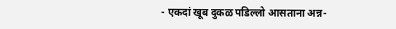- एकदां खूब दुकळ पडिल्लो आसताना अन्न-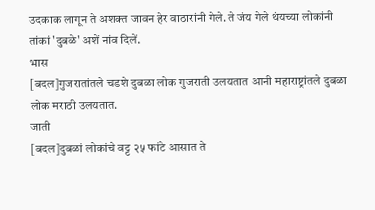उदकाक लागून ते अशक्त जावन हेर वाठारांनी गेले. ते जंय गेले थंयच्या लोकांनी तांकां 'दुबळे' अशें नांव दिलें.
भास
[बदल]गुजरातांतले चडशे दुबळा लोक गुजराती उलयतात आनी महाराष्ट्रांतले दुबळा लोक मराठी उलयतात.
जाती
[बदल]दुबळां लोकांचे वट्ट २५ फांटे आसात ते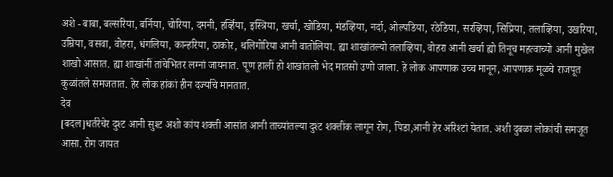अशे - बाबा, बल्सरिया, बर्निया, चोरिया, दमनी, हर्व्हिया, इस्त्रिया, खर्चा, खोडिया, मंडव्हिया, नर्दा, ओल्पडिया, रठेडिया, सरव्हिया, सिप्रिया, तलाव्हिया, उखरिया, उम्रिया, वसवा, वोहरा, धंगलिया, कान्हरिया, ठाकोर, थलिगोरिया आनी वातोलिया. ह्या शाखांतल्यो तलाव्हिया, वोहरा आनी खर्चा ह्यो तिनूच महत्वाच्यो आनी मुखेल शाखो आसात. ह्या शाखांनीं तांचेभितर लग्नां जायनात. पूण हालीं हो शाखांतलो भेद मातसो उणो जाला. हे लोक आपणाक उच्च मानून, आपणाक मूळचे राजपूत कुळांतले समजतात. हेर लोक हांकां हीन दर्ज्याचे मानतात.
देव
[बदल]धर्तरेचेर दुश्ट आनी सुश्ट अशो कांय शक्ती आसांत आनी ताच्यांतल्या दुश्ट शक्तींक लागून रोग, पिडा,आनी हेर अरिश्टां येतात. अशी दुबळा लोकांची समजूत आसा. रोग जायत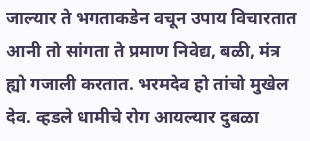जाल्यार ते भगताकडेन वचून उपाय विचारतात आनी तो सांगता ते प्रमाण निवेद्य, बळी, मंत्र ह्यो गजाली करतात. भरमदेव हो तांचो मुखेल देव. व्हडले धामीचे रोग आयल्यार दुबळा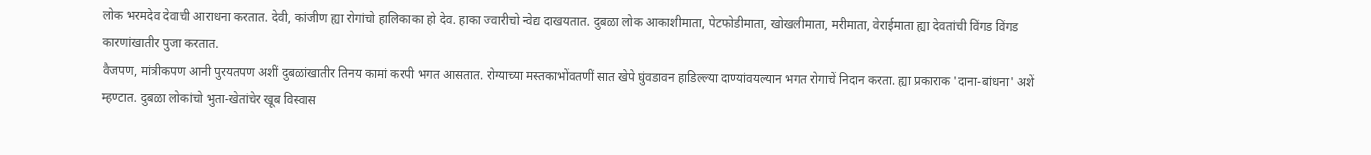लोक भरमदेव देवाची आराधना करतात. देवी, कांजीण ह्या रोगांचो हालिकाका हो देव. हाका ज्वारीचो न्वेद्य दाखयतात. दुबळा लोक आकाशीमाता, पेटफोडीमाता, खोखलीमाता, मरीमाता, वेराईमाता ह्या देवतांची विंगड विंगड कारणांखातीर पुजा करतात.
वैजपण, मांत्रीकपण आनी पुरयतपण अशीं दुबळांखातीर तिनय कामां करपी भगत आसतात. रोग्याच्या मस्तकाभोंवतणीं सात खेपे घुंवडावन हाडिल्ल्या दाण्यांवयल्यान भगत रोगाचें निदान करता. ह्या प्रकाराक 'दाना-बांधना' अशें म्हण्टात. दुबळा लोकांचो भुता-खेतांचेर खूब विस्वास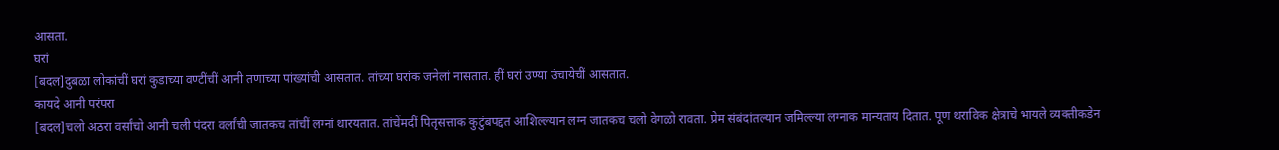आसता.
घरां
[बदल]दुबळा लोकांचीं घरां कुडाच्या वण्टींचीं आनी तणाच्या पांख्यांची आसतात. तांच्या घरांक जनेलां नासतात. हीं घरां उण्या उंचायेचीं आसतात.
कायदे आनी परंपरा
[बदल]चलो अठरा वर्सांचो आनी चली पंदरा वर्लांची जातकच तांचीं लग्नां थारयतात. तांचेंमदीं पितृसत्ताक कुटुंबपद्दत आशिल्ल्यान लग्न जातकच चलो वेगळो रावता. प्रेम संबंदांतल्यान जमिल्ल्या लग्नाक मान्यताय दितात. पूण थराविक क्षेत्राचे भायले व्यक्तीकडेन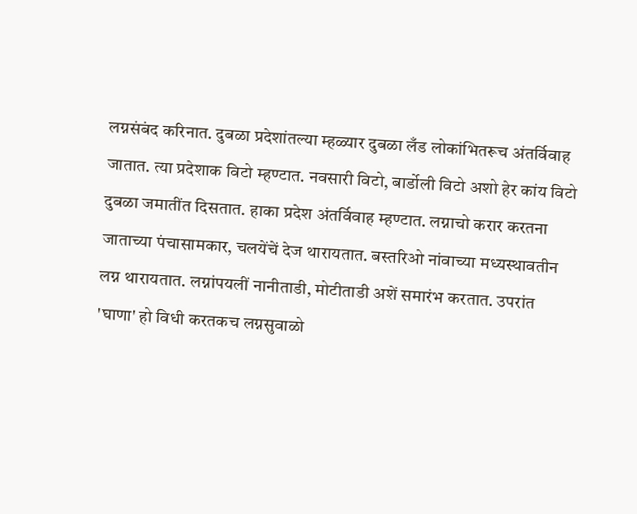लग्नसंबंद करिनात. दुबळा प्रदेशांतल्या म्हळ्यार दुबळा लँड लोकांभितरूच अंतर्विवाह जातात. त्या प्रदेशाक विटो म्हण्टात. नवसारी विटो, बार्डोली विटो अशो हेर कांय विटो दुबळा जमातींत दिसतात. हाका प्रदेश अंतर्विवाह म्हण्टात. लग्नाचो करार करतना जाताच्या पंचासामकार, चलयेंचें देज थारायतात. बस्तरिओ नांवाच्या मध्यस्थावतीन लग्न थारायतात. लग्नांपयलीं नानीताडी, मोटीताडी अशें समारंभ करतात. उपरांत 'घाणा' हो विधी करतकच लग्नसुवाळो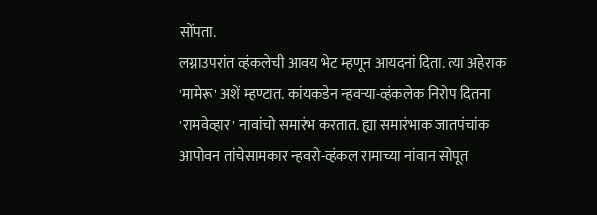सोंपता.
लग्नाउपरांत व्हंकलेची आवय भेट म्हणून आयदनां दिता. त्या अहेराक 'मामेरू' अशें म्हण्टात. कांयकडेन न्हवऱ्या-व्हंकलेक निरोप दितना 'रामवेव्हार' नावांचो समारंभ करतात. ह्या समारंभाक जातपंचांक आपोवन तांचेसामकार न्हवरो-व्हंकल रामाच्या नांवान सोपूत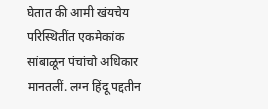घेतात की आमी खंयचेय परिस्थितींत एकमेकांक सांबाळून पंचांचो अधिकार मानतलीं. लग्न हिंदू पद्दतीन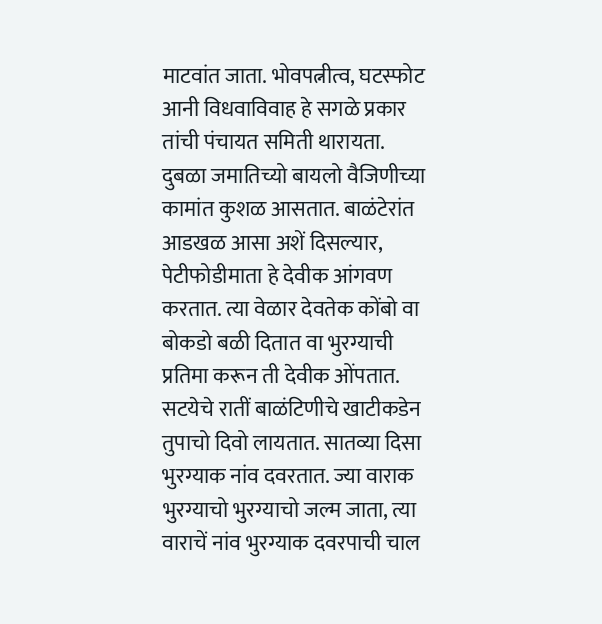माटवांत जाता. भोवपत्नीत्व, घटस्फोट आनी विधवाविवाह हे सगळे प्रकार तांची पंचायत समिती थारायता.
दुबळा जमातिच्यो बायलो वैजिणीच्या कामांत कुशळ आसतात. बाळंटेरांत आडखळ आसा अशें दिसल्यार, पेटीफोडीमाता हे देवीक आंगवण करतात. त्या वेळार देवतेक कोंबो वा बोकडो बळी दितात वा भुरग्याची प्रतिमा करून ती देवीक ओंपतात. सटयेचे रातीं बाळंटिणीचे खाटीकडेन तुपाचो दिवो लायतात. सातव्या दिसा भुरग्याक नांव दवरतात. ज्या वाराक भुरग्याचो भुरग्याचो जल्म जाता, त्या वाराचें नांव भुरग्याक दवरपाची चाल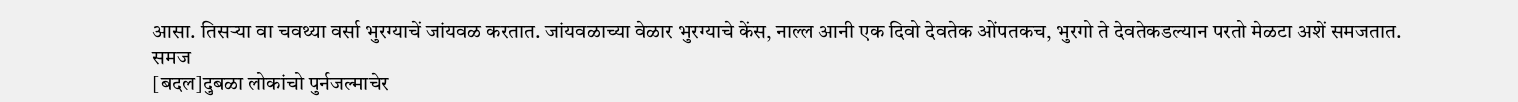आसा. तिसऱ्या वा चवथ्या वर्सा भुरग्याचें जांयवळ करतात. जांयवळाच्या वेळार भुरग्याचे केंस, नाल्ल आनी एक दिवो देवतेक ओंपतकच, भुरगो ते देवतेकडल्यान परतो मेळटा अशें समजतात.
समज
[बदल]दुबळा लोकांचो पुर्नजल्माचेर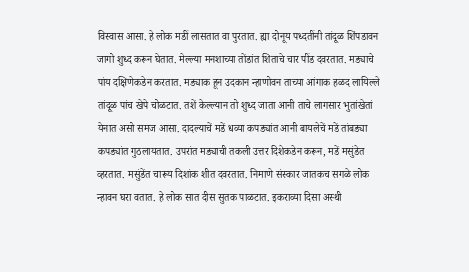विस्वास आसा. हे लोक मडीं लासतात वा पुरतात. ह्या दोनूय पध्दतींनी तांदूळ शिंपडावन जागो शुध्द करून घेतात. मेल्ल्या मनशाच्या तोंडांत शिताचे चार पींड दवरतात. मड्याचे पांय दक्षिणेकडेन करतात. मड्याक हून उदकान न्हाणोवन ताच्या आंगाक हळद लायिल्ले तांदूळ पांच खेपे चोळटात. तशें केल्ल्यान तो शुध्द जाता आनी ताचे लागसार भुतांखेतां येनात असो समज आसा. दादल्याचें मडें धव्या कपड्यांत आनी बायलेचें मडें तांबड्या कपड्यांत गुठलायतात. उपरांत मड्याची तकली उत्तर दिशेकडेन करून, मडें मसुंडेत व्हरतात. मसुंडेंत चारूय दिशांक शीत दवरतात. निमाणे संस्कार जातकच सगळे लोक न्हावन घरा वतात. हे लोक सात दीस सुतक पाळटात. इकराव्या दिसा अस्थी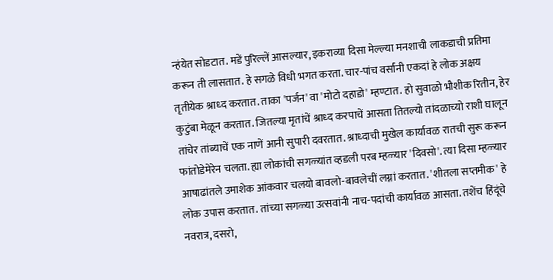न्हंयेत सोडटात. मडें पुरिल्लें आसल्यार, इकराव्या दिसा मेल्ल्या मनशाची लाकडाची प्रतिमा करून ती लासतात. हे सगळे विधी भगत करता. चार-पांच वर्सांनी एकदां हे लोक अक्षय तृतीयेक श्राध्द करतात. ताका 'पर्जन' वा 'मोटो दहाडो' म्हण्टात. हो सुवाळो भौशीक रितीन, हेर कुटुंबा मेळून करतात. जितल्या मृतांचें श्राध्द करपाचें आसता तितल्यो तांदळाच्यो राशी घालून तांचेर तांब्याचें एक नाणें आनी सुपारी दवरतात. श्राध्दाची मुखेल कार्यावळ रातची सुरू करून फांतोडेमेरेन चलता. ह्या लोकांची सगळ्यांत व्हडली परब म्हळ्यार 'दिवसो'. त्या दिसा म्हळ्यार आषाढांतले उमाशेक आंकवार चलयो बावलो-बावलेचीं लग्नां करतात. 'शीतला सप्तमीक' हे लोक उपास करतात. तांच्या सगळ्या उत्सवांनी नाच-पदांची कार्यावळ आसता. तशेंच हिंदूंचे नवरात्र, दसरो,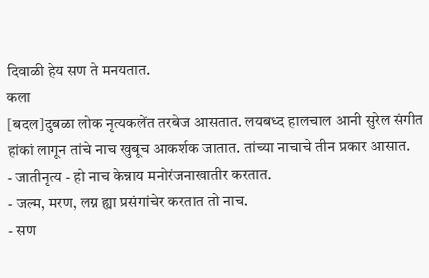दिवाळी हेय सण ते मनयतात.
कला
[बदल]दुबळा लोक नृत्यकलेंत तरबेज आसतात. लयबध्द हालचाल आनी सुरेल संगीत हांकां लागून तांचे नाच खुबूच आकर्शक जातात. तांच्या नाचाचे तीन प्रकार आसात.
- जातीनृत्य - हो नाच केन्नाय मनोरंजनाखातीर करतात.
- जल्म, मरण, लग्न ह्या प्रसंगांचेर करतात तो नाच.
- सण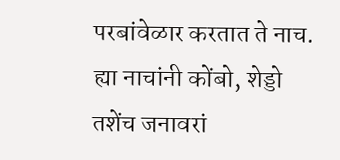परबांवेळार करतात ते नाच.
ह्या नाचांनी कोंबो, शेड्डो तशेंच जनावरां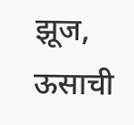झूज, ऊसाची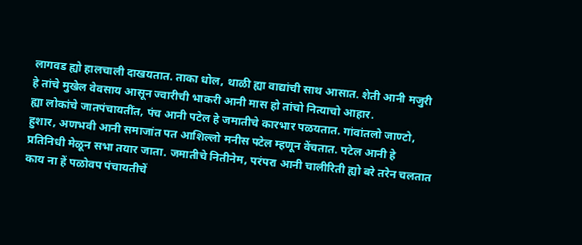लागवड ह्यो हालचाली दाखयतात. ताका धोल, थाळी ह्या वाद्यांची साथ आसात. शेती आनी मजुरी हे तांचे मुखेल वेवसाय आसून ज्वारीची भाकरी आनी मास हो तांचो नित्याचो आहार.
ह्या लोकांचे जातपंचायतींत, पंच आनी पटेल हे जमातीचे कारभार पळयतात. गांवांतलो जाण्टो, हुशार, अणभवी आनी समाजांत पत आशिल्लो मनीस पटेल म्हणून वेंचतात. पटेल आनी हे प्रतिनिधी मेळून सभा तयार जाता. जमातीचे नितीनेम, परंपरा आनी चालीरिती ह्यो बरे तरेन चलतात काय ना हें पळोवप पंचायतीचें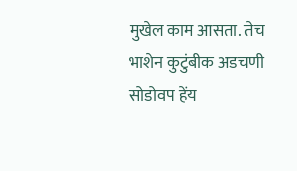मुखेल काम आसता. तेच भाशेन कुटुंबीक अडचणी सोडोवप हेंय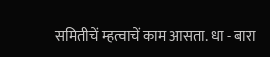समितीचें म्हत्वाचें काम आसता. धा - बारा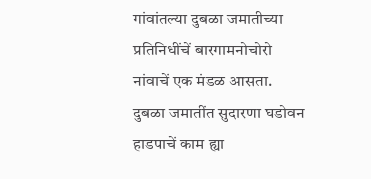गांवांतल्या दुबळा जमातीच्या प्रतिनिधींचें बारगामनोचोरो नांवाचें एक मंडळ आसता. दुबळा जमातींत सुदारणा घडोवन हाडपाचें काम ह्या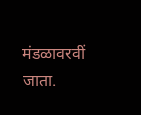मंडळावरवीं जाता.